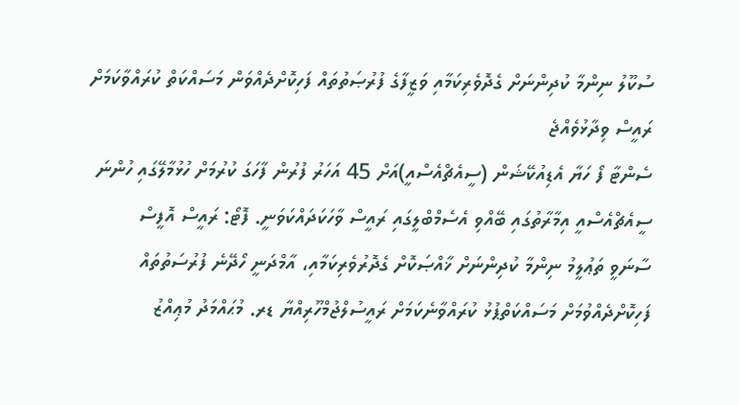ސުކޫލު ނިންމާ ކުދިންނަށް ގެދޮވެރިކަމާއި ވަޒީފާގެ ފުރުޞަތުތައް ފަހިކޮށްދެއްވަން މަސައްކަތް ކުރައްވާކަމަށް ރައީސް ވިދާޅުވެއްޖެ
ސެންޓާ ފޯ ހަޔާ އެޑިއުކޭޝަން (ސީއެޗްއެސްއީ)އަށް 45 އަހަރު ފުރުން ފާހަގަ ކުރުމަށް ހުޅުމާލޭގައި ހުންނަ ސީއެޗްއެސްއީ އިމާރާތުގައި ބޭއްވި އެސެމްބްލީގައި ރައީސް ވާހަކަދައްކަވަނީ. ފޮޓޯ: ރައީސް އޮފީސް
ސާނަވީ ތަޢުލީމު ނިންމާ ކުދިންނަށް ޚާއްޞަކޮށް ގެދޮރުވެރިކަމާއި، އާމްދަނީ ހޯދޭނެ ފުރުސަތުތައް ފަހިކޮށްދެއްވުމަށް މަސައްކަތްޕުޅު ކުރައްވާނެކަމަށް ރައީސުލްޖުމްހޫރިއްޔާ ޑރ. މުޙައްމަދު މުޢިއްޒު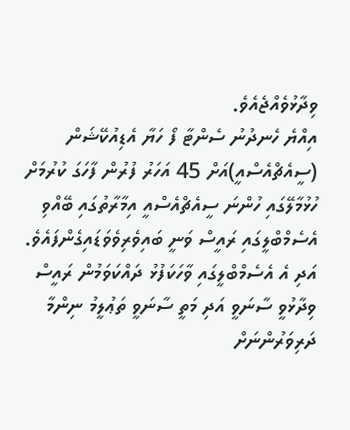ވިދާޅުވެއްޖެއެވެ.
އިއްޔެ ހެނދުނު ސެންޓާ ފޯ ހަޔާ އެޑިއުކޭޝަން (ސީއެޗްއެސްއީ)އަށް 45 އަހަރު ފުރުން ފާހަގަ ކުރުމަށް ހުޅުމާލޭގައި ހުންނަ ސީއެޗްއެސްއީ އިމާރާތުގައި ބޭއްވި އެސެމްބްލީގައި ރައީސް ވަނީ ބައިވެރިވެވަޑައިގެންފައެވެ. އަދި އެ އެސެމްބްލީގައި ވާހަކަފުޅު ދައްކަވަމުން ރައީސް ވިދާޅުވީ ސާނަވީ އަދި މަތީ ސާނަވީ ތަޢުލީމު ނިންމާ ދަރިވަރުންނަށް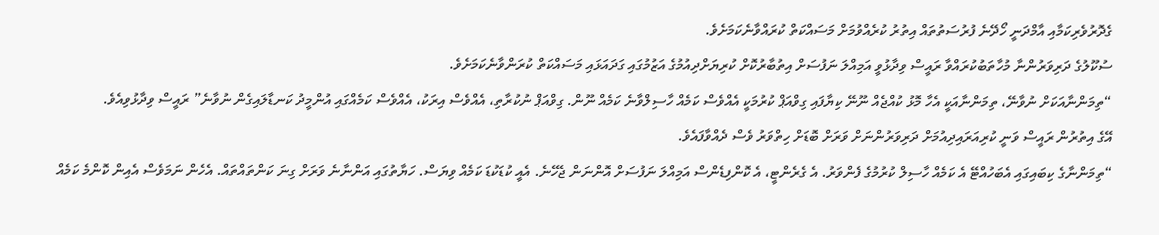ގެދޮރުވެރިކަމާއި އާމްދަނީ ހޯދޭނެ ފުރުސަތުތައް އިތުރު ކުރެއްވުމަށް މަސައްކަތް ކުރައްވާނެކަމަށެވެ.
ސުކޫލުގެ ދަރިވަރުންނާ މުހާތަބުކުރައްވާ ރައީސް ވިދާޅުވީ އަމިއްލަ ނަފުސަށް އިތުބާރުކޮށް ކުރިޔަށްދިއުމުގެ އަޒުމުގައި ގަދައަޅައި މަސައްކަތް ކުރަންވާނެކަމަށެވެ.
“ތިމަންނާއަކަށް ނުވާނޭ، ތިމަންނާއަކީ އެހާ މޮޅު ކުއްޖެއް ނޫނޭ ކިޔާފައި ގިވްއަޕް ކުރުމަކީ އެއްވެސް ކަމެއް ހާސިލްވާނެ ކަމެއް ނޫން. ގިވްއަޕް ނުކުރާތި، އެއްވެސް އިރަކު، އެއްވެސް ކަމެއްގައި އުންމީދު ކަނޑާލައިގެން ނުވާނެ” ރައީސް ވިދާޅުވިއެވެ.
އޭގެ އިތުރުން ރައީސް ވަނީ ކުރިއަރައިދިއުމަށް ދަރިވަރުންނަށް ވަރަށް ބޮޑަށް ހިތްވަރު ވެސް ދެއްވާފައެވެ.
“ތިމަންނާގެ ކިބައިގައި އެބަހުއްޓޭ އެ ކަމެއް ހާސިލް ކުރުމުގެ ފެންވަރު. އެ ގެރެންޓީ، އެ ކޮންފިޑެންސް އަމިއްލަ ނަފުސަށް އޮންނަން ޖެހޭނެ. އެއީ ކުޑަކުޑަ ކަމެއް ވިޔަސް. ހަޔާތުގައި އަންނާނެ ވަރަށް ގިނަ ކަންތައްތައް. އެހެން ނަމަވެސް އެއިން ކޮންމެ ކަމެއް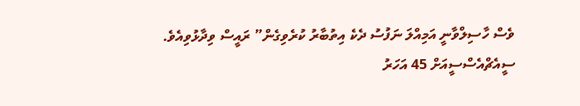ވެސް ހާސިލްވާނީ އަމިއްލަ ނަފުސު ދެކެ އިތުބާރު ކުރެވިގެން” ރައީސް ވިދާޅުވިއެވެ.
ސީއެޗްއެސްސީއަށް 45 އަހަރު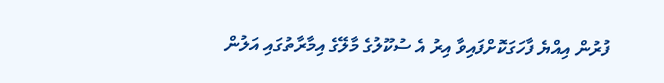ފުރުން އިއްޔެ ފާހަގަކޮށްފައިވާ އިރު އެ ސުކޫލުގެ މާލޭގެ އިމާރާތުގައި އަލުން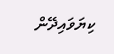ކިޔަވައިދޭން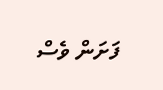ފަށަން ވެސް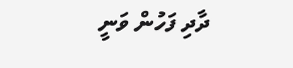ދާދި ފަހުން ވަނީ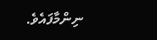ނިންމާފައެވެ.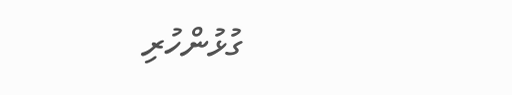ގުޅުންހުރި